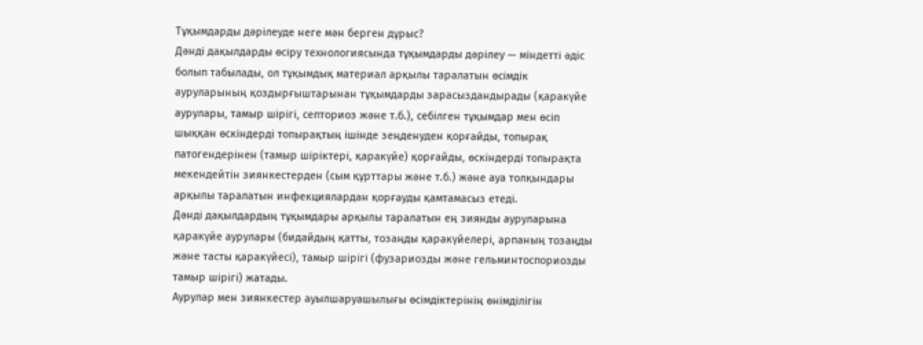Тұқымдарды дәрілеуде неге мән берген дұрыс?
Дәнді дақылдарды өсіру технологиясында тұқымдарды дәрілеу — міндетті әдіс болып табылады, ол тұқымдық материал арқылы таралатын өсімдік ауруларының қоздырғыштарынан тұқымдарды зарасыздандырады (қаракүйе аурулары, тамыр шірігі, септориоз және т.б.), себілген тұқымдар мен өсіп шыққан өскіндерді топырақтың ішінде зеңденуден қорғайды, топырақ патогендерінен (тамыр шіріктері, қаракүйе) қорғайды, өскіндерді топырақта мекендейтін зиянкестерден (сым құрттары және т.б.) және ауа толқындары арқылы таралатын инфекциялардан қорғауды қамтамасыз етеді.
Дәнді дақылдардың тұқымдары арқылы таралатын ең зиянды ауруларына қаракүйе аурулары (бидайдың қатты, тозаңды қаракүйелері, арпаның тозаңды және тасты қаракүйесі), тамыр шірігі (фузариозды және гельминтоспориозды тамыр шірігі) жатады.
Аурулар мен зиянкестер ауылшаруашылығы өсімдіктерінің өнімділігін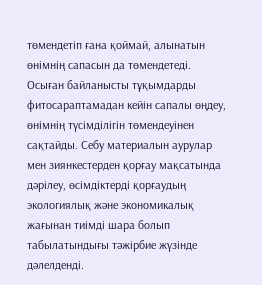төмендетіп ғана қоймай, алынатын өнімнің сапасын да төмендетеді. Осыған байланысты тұқымдарды фитосараптамадан кейін сапалы өңдеу, өнімнің түсімділігін төмендеуінен сақтайды. Себу материалын аурулар мен зиянкестерден қорғау мақсатында дәрілеу, өсімдіктерді қорғаудың экологиялық және экономикалық жағынан тиімді шара болып табылатындығы тәжірбие жүзінде дәлелденді.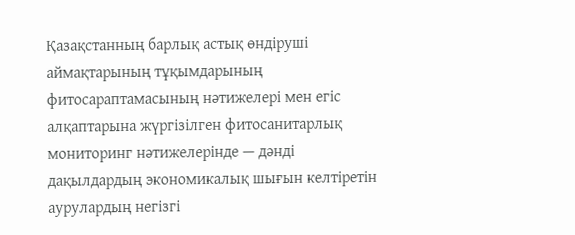Қазақстанның барлық астық өндіруші аймақтарының тұқымдарының фитосараптамасының нәтижелері мен егіс алқаптарына жүргізілген фитосанитарлық мониторинг нәтижелерінде — дәнді дақылдардың экономикалық шығын келтіретін аурулардың негізгі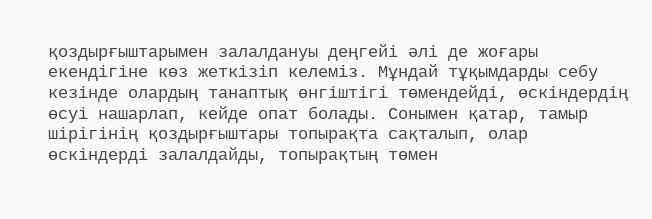қоздырғыштарымен залалдануы деңгейі әлі де жоғары екендігіне көз жеткізіп келеміз. Мұндай тұқымдарды себу кезінде олардың танаптық өнгіштігі төмендейді, өскіндердің өсуі нашарлап, кейде опат болады. Сонымен қатар, тамыр шірігінің қоздырғыштары топырақта сақталып, олар өскіндерді залалдайды, топырақтың төмен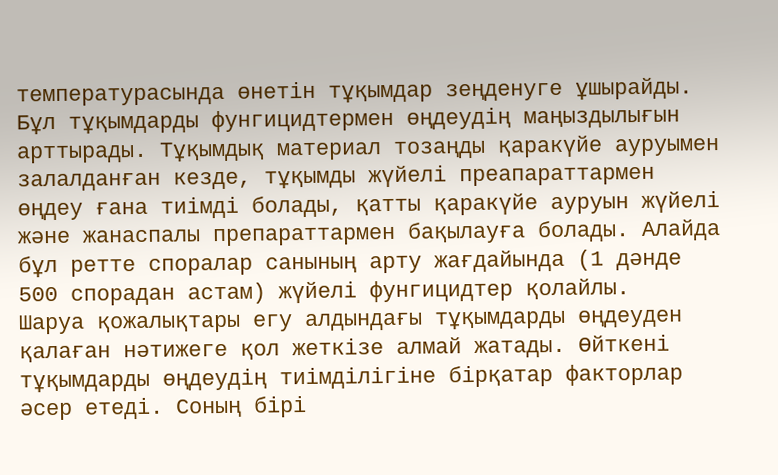температурасында өнетін тұқымдар зеңденуге ұшырайды. Бұл тұқымдарды фунгицидтермен өңдеудің маңыздылығын арттырады. Тұқымдық материал тозаңды қаракүйе ауруымен залалданған кезде, тұқымды жүйелі преапараттармен өңдеу ғана тиімді болады, қатты қаракүйе ауруын жүйелі және жанаспалы препараттармен бақылауға болады. Алайда бұл ретте споралар санының арту жағдайында (1 дәнде 500 спорадан астам) жүйелі фунгицидтер қолайлы.
Шаруа қожалықтары егу алдындағы тұқымдарды өңдеуден қалаған нәтижеге қол жеткізе алмай жатады. Өйткені тұқымдарды өңдеудің тиімділігіне бірқатар факторлар әсер етеді. Соның бірі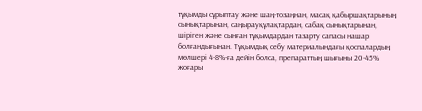тұқымды сұрыптау және шаң-тозаңнан, масақ қабыршақтарының сынықтарынан, саңырауқұлақтардан, сабақ сынықтарынан, шіріген және сынған тұқымдардан тазарту сапасы нашар болғандығынан. Тұқымдық себу материалындағы қоспалардың мөлшері 4-8%-ға дейін болса, препараттың шығыны 20-45% жоғары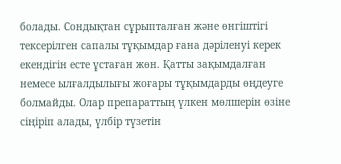болады. Сондықтан сұрыпталған және өнгіштігі тексерілген сапалы тұқымдар ғана дәріленуі керек екендігін есте ұстаған жөн. Қатты зақымдалған немесе ылғалдылығы жоғары тұқымдарды өңдеуге болмайды. Олар препараттың үлкен мөлшерін өзіне сіңіріп алады, үлбір түзетін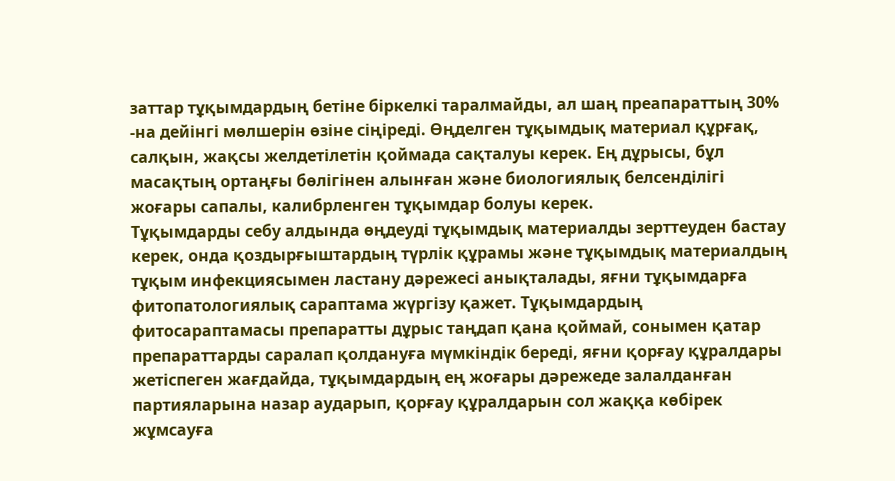заттар тұқымдардың бетіне біркелкі таралмайды, ал шаң преапараттың 30% -на дейінгі мөлшерін өзіне сіңіреді. Өңделген тұқымдық материал құрғақ, салқын, жақсы желдетілетін қоймада сақталуы керек. Ең дұрысы, бұл масақтың ортаңғы бөлігінен алынған және биологиялық белсенділігі жоғары сапалы, калибрленген тұқымдар болуы керек.
Тұқымдарды себу алдында өңдеуді тұқымдық материалды зерттеуден бастау керек, онда қоздырғыштардың түрлік құрамы және тұқымдық материалдың тұқым инфекциясымен ластану дәрежесі анықталады, яғни тұқымдарға фитопатологиялық сараптама жүргізу қажет. Тұқымдардың фитосараптамасы препаратты дұрыс таңдап қана қоймай, сонымен қатар препараттарды саралап қолдануға мүмкіндік береді, яғни қорғау құралдары жетіспеген жағдайда, тұқымдардың ең жоғары дәрежеде залалданған партияларына назар аударып, қорғау құралдарын сол жаққа көбірек жұмсауға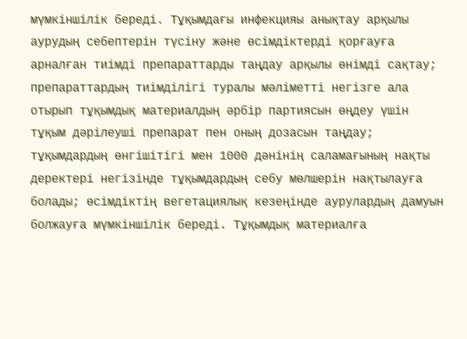мүмкіншілік береді. Тұқымдағы инфекцияы анықтау арқылы аурудың себептерін түсіну және өсімдіктерді қорғауға арналған тиімді препараттарды таңдау арқылы өнімді сақтау; препараттардың тиімділігі туралы мәліметті негізге ала отырып тұқымдық материалдың әрбір партиясын өңдеу үшін тұқым дәрілеуші препарат пен оның дозасын таңдау; тұқымдардың өнгішітігі мен 1000 дәнінің саламағының нақты деректері негізінде тұқымдардың себу мөлшерін нақтылауға болады; өсімдіктің вегетациялық кезеңінде аурулардың дамуын болжауға мүмкіншілік береді. Тұқымдық материалға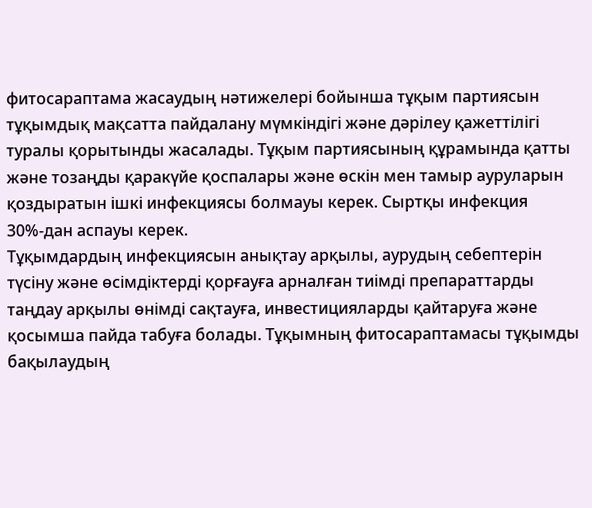фитосараптама жасаудың нәтижелері бойынша тұқым партиясын тұқымдық мақсатта пайдалану мүмкіндігі және дәрілеу қажеттілігі туралы қорытынды жасалады. Тұқым партиясының құрамында қатты және тозаңды қаракүйе қоспалары және өскін мен тамыр ауруларын қоздыратын ішкі инфекциясы болмауы керек. Сыртқы инфекция 30%-дан аспауы керек.
Тұқымдардың инфекциясын анықтау арқылы, аурудың себептерін түсіну және өсімдіктерді қорғауға арналған тиімді препараттарды таңдау арқылы өнімді сақтауға, инвестицияларды қайтаруға және қосымша пайда табуға болады. Тұқымның фитоcараптамасы тұқымды бақылаудың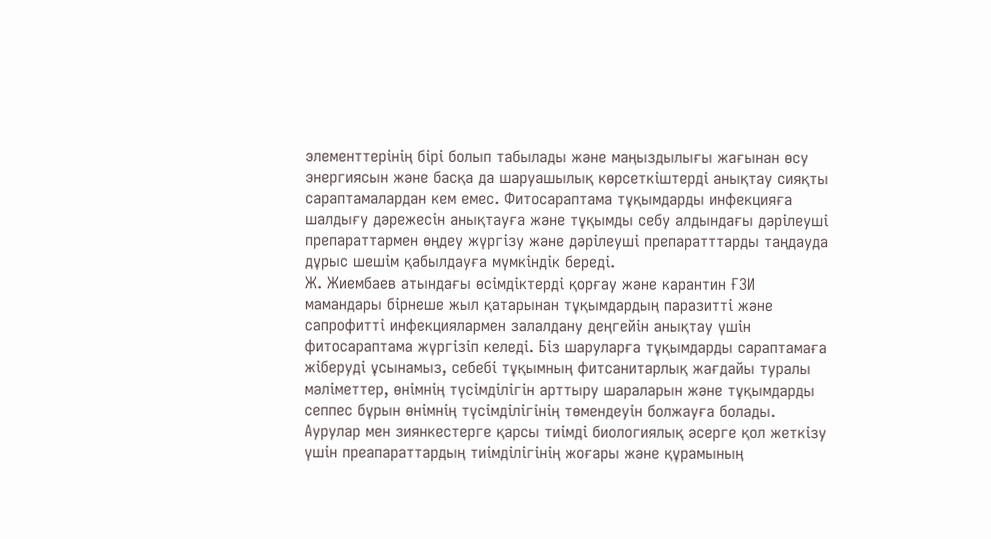элементтерінің бірі болып табылады және маңыздылығы жағынан өсу энергиясын және басқа да шаруашылық көрсеткіштерді анықтау сияқты сараптамалардан кем емес. Фитосараптама тұқымдарды инфекцияға шалдығу дәрежесін анықтауға және тұқымды себу алдындағы дәрілеуші препараттармен өңдеу жүргізу және дәрілеуші препаратттарды таңдауда дұрыс шешім қабылдауға мүмкіндік береді.
Ж. Жиембаев атындағы өсімдіктерді қорғау және карантин ҒЗИ мамандары бірнеше жыл қатарынан тұқымдардың паразитті және сапрофитті инфекциялармен залалдану деңгейін анықтау үшін фитосараптама жүргізіп келеді. Біз шаруларға тұқымдарды сараптамаға жіберуді ұсынамыз, себебі тұқымның фитсанитарлық жағдайы туралы мәліметтер, өнімнің түсімділігін арттыру шараларын және тұқымдарды сеппес бұрын өнімнің түсімділігінің төмендеуін болжауға болады.
Аурулар мен зиянкестерге қарсы тиімді биологиялық әсерге қол жеткізу үшін преапараттардың тиімділігінің жоғары және құрамының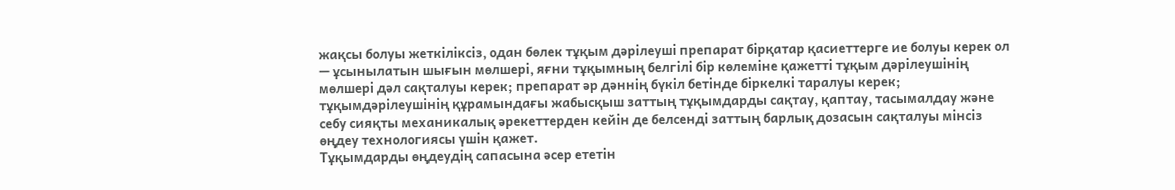жақсы болуы жеткіліксіз, одан бөлек тұқым дәрілеуші препарат бірқатар қасиеттерге ие болуы керек ол — ұсынылатын шығын мөлшері, яғни тұқымның белгілі бір көлеміне қажетті тұқым дәрілеушінің мөлшері дәл сақталуы керек; препарат әр дәннің бүкіл бетінде біркелкі таралуы керек; тұқымдәрілеушінің құрамындағы жабысқыш заттың тұқымдарды сақтау, қаптау, тасымалдау және себу сияқты механикалық әрекеттерден кейін де белсенді заттың барлық дозасын сақталуы мінсіз өңдеу технологиясы үшін қажет.
Тұқымдарды өңдеудің сапасына әсер ететін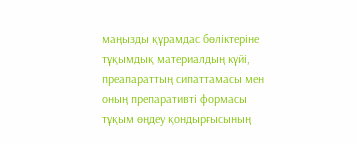маңызды құрамдас бөліктеріне тұқымдық материалдың күйі, преапараттың сипаттамасы мен оның препаративті формасы тұқым өңдеу қондырғысының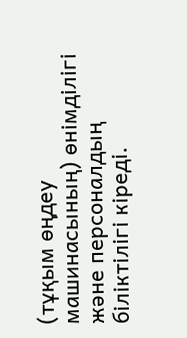(тұқым өңдеу машинасының) өнімділігі және персоналдың біліктілігі кіреді.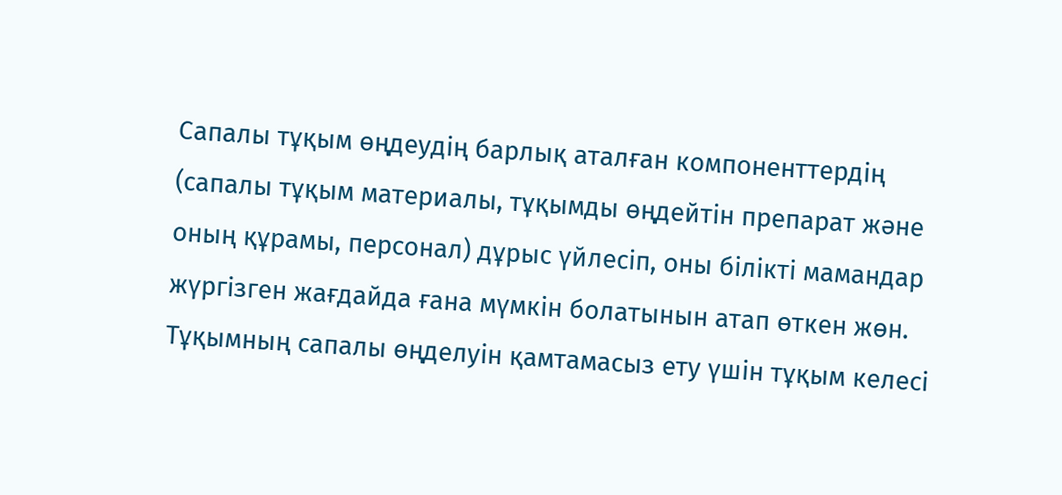Сапалы тұқым өңдеудің барлық аталған компоненттердің (сапалы тұқым материалы, тұқымды өңдейтін препарат және оның құрамы, персонал) дұрыс үйлесіп, оны білікті мамандар жүргізген жағдайда ғана мүмкін болатынын атап өткен жөн.
Тұқымның сапалы өңделуін қамтамасыз ету үшін тұқым келесі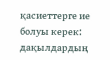қасиеттерге ие болуы керек: дақылдардың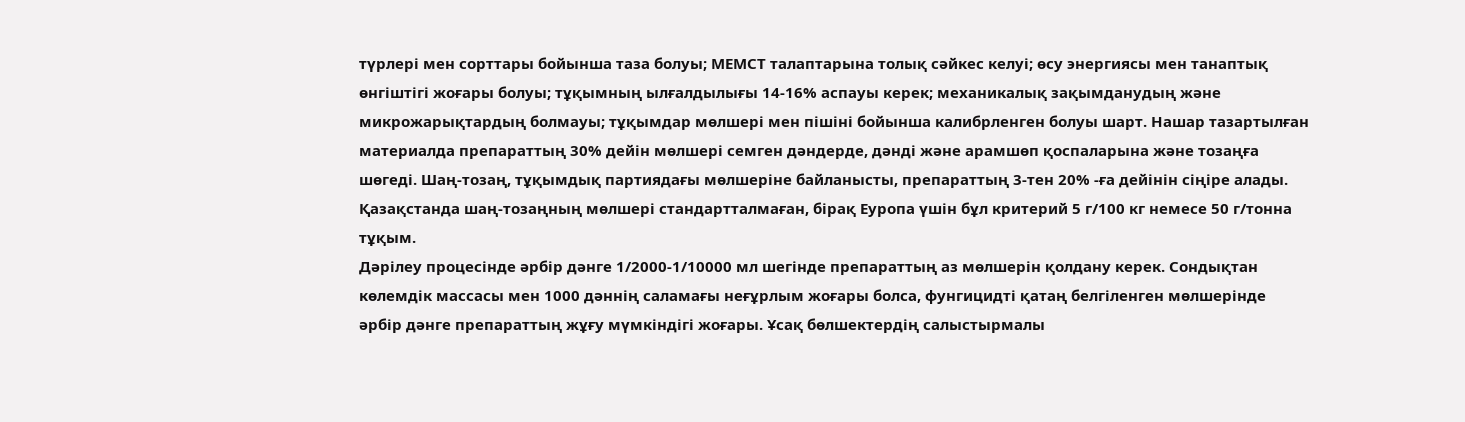түрлері мен сорттары бойынша таза болуы; МЕМСТ талаптарына толық сәйкес келуі; өсу энергиясы мен танаптық өнгіштігі жоғары болуы; тұқымның ылғалдылығы 14-16% аспауы керек; механикалық зақымданудың және микрожарықтардың болмауы; тұқымдар мөлшері мен пішіні бойынша калибрленген болуы шарт. Нашар тазартылған материалда препараттың 30% дейін мөлшері семген дәндерде, дәнді және арамшөп қоспаларына және тозаңға шөгеді. Шаң-тозаң, тұқымдық партиядағы мөлшеріне байланысты, препараттың 3-тен 20% -ға дейінін сіңіре алады. Қазақстанда шаң-тозаңның мөлшері стандартталмаған, бірақ Еуропа үшін бұл критерий 5 г/100 кг немесе 50 г/тонна тұқым.
Дәрілеу процесінде әрбір дәнге 1/2000-1/10000 мл шегінде препараттың аз мөлшерін қолдану керек. Сондықтан көлемдік массасы мен 1000 дәннің саламағы неғұрлым жоғары болса, фунгицидті қатаң белгіленген мөлшерінде әрбір дәнге препараттың жұғу мүмкіндігі жоғары. Ұсақ бөлшектердің салыстырмалы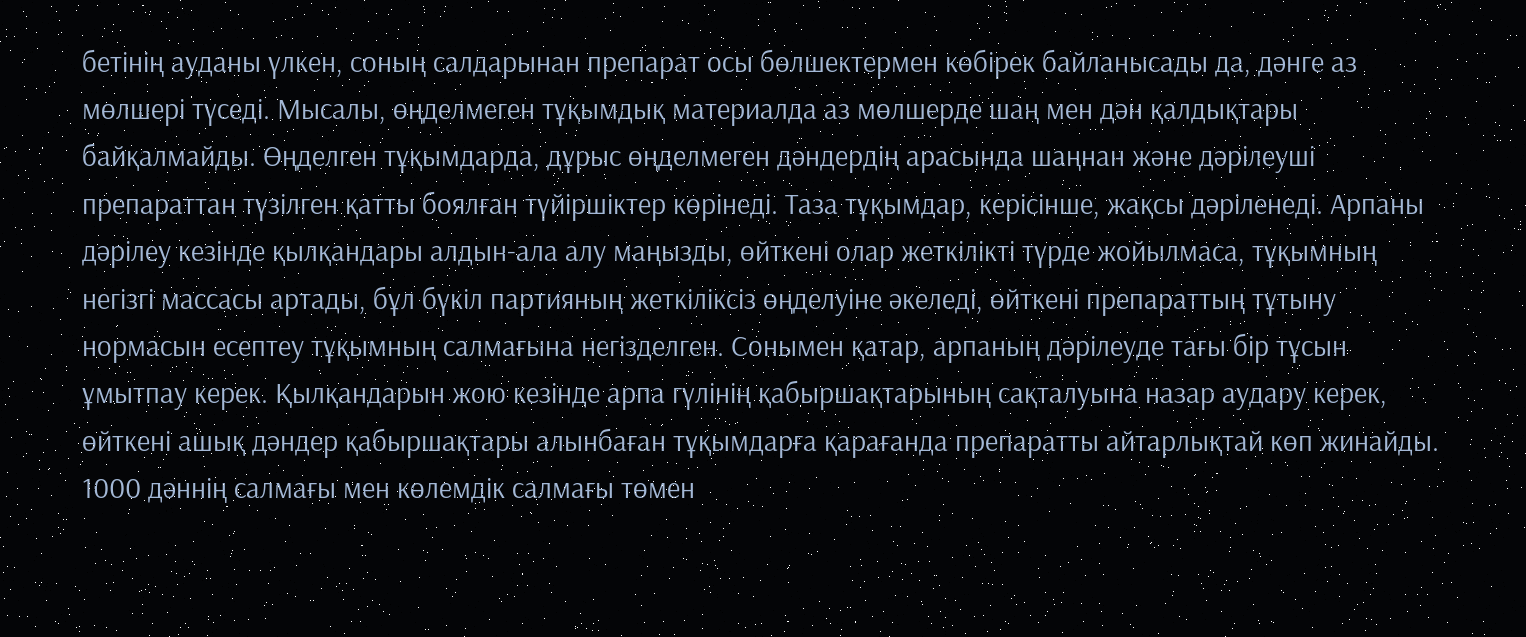бетінің ауданы үлкен, соның салдарынан препарат осы бөлшектермен көбірек байланысады да, дәнге аз мөлшері түседі. Мысалы, өңделмеген тұқымдық материалда аз мөлшерде шаң мен дән қалдықтары байқалмайды. Өңделген тұқымдарда, дұрыс өңделмеген дәндердің арасында шаңнан және дәрілеуші препараттан түзілген қатты боялған түйіршіктер көрінеді. Таза тұқымдар, керісінше, жақсы дәріленеді. Арпаны дәрілеу кезінде қылқандары алдын-ала алу маңызды, өйткені олар жеткілікті түрде жойылмаса, тұқымның негізгі массасы артады, бұл бүкіл партияның жеткіліксіз өңделуіне әкеледі, өйткені препараттың тұтыну нормасын есептеу тұқымның салмағына негізделген. Сонымен қатар, арпаның дәрілеуде тағы бір тұсын ұмытпау керек. Қылқандарын жою кезінде арпа гүлінің қабыршақтарының сақталуына назар аудару керек, өйткені ашық дәндер қабыршақтары алынбаған тұқымдарға қарағанда препаратты айтарлықтай көп жинайды. 1000 дәннің салмағы мен көлемдік салмағы төмен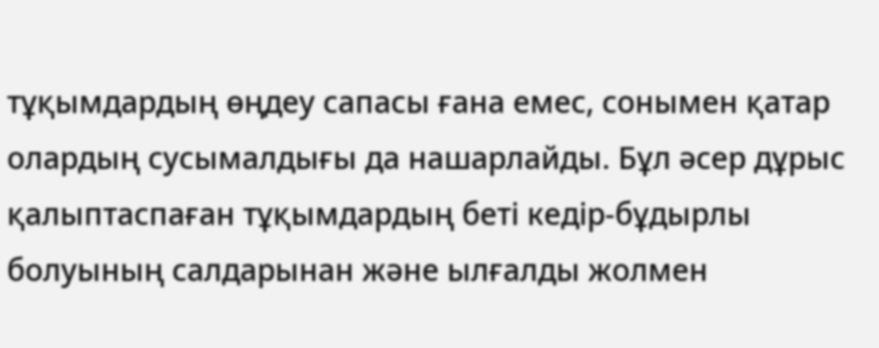тұқымдардың өңдеу сапасы ғана емес, сонымен қатар олардың сусымалдығы да нашарлайды. Бұл әсер дұрыс қалыптаспаған тұқымдардың беті кедір-бұдырлы болуының салдарынан және ылғалды жолмен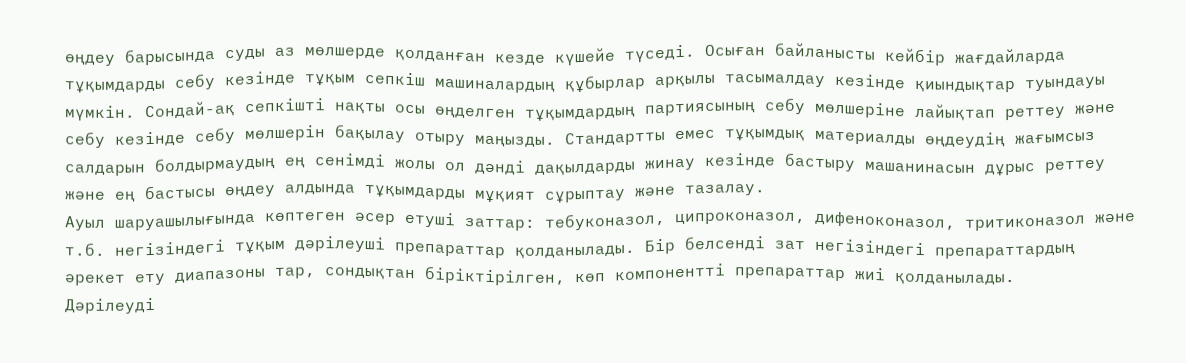өңдеу барысында суды аз мөлшерде қолданған кезде күшейе түседі. Осыған байланысты кейбір жағдайларда тұқымдарды себу кезінде тұқым сепкіш машиналардың құбырлар арқылы тасымалдау кезінде қиындықтар туындауы мүмкін. Сондай-ақ сепкішті нақты осы өңделген тұқымдардың партиясының себу мөлшеріне лайықтап реттеу және себу кезінде себу мөлшерін бақылау отыру маңызды. Стандартты емес тұқымдық материалды өңдеудің жағымсыз салдарын болдырмаудың ең сенімді жолы ол дәнді дақылдарды жинау кезінде бастыру машанинасын дұрыс реттеу және ең бастысы өңдеу алдында тұқымдарды мұқият сұрыптау және тазалау.
Ауыл шаруашылығында көптеген әсер етуші заттар: тебуконазол, ципроконазол, дифеноконазол, тритиконазол және т.б. негізіндегі тұқым дәрілеуші препараттар қолданылады. Бір белсенді зат негізіндегі препараттардың әрекет ету диапазоны тар, сондықтан біріктірілген, көп компонентті препараттар жиі қолданылады.
Дәрілеуді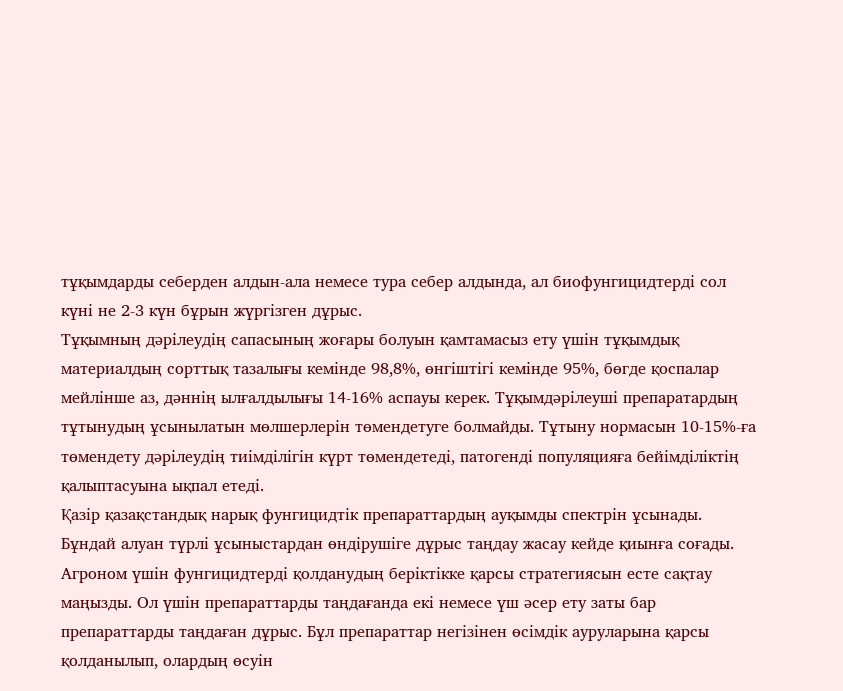тұқымдарды себерден алдын-ала немесе тура себер алдында, ал биофунгицидтерді сол күні не 2-3 күн бұрын жүргізген дұрыс.
Тұқымның дәрілеудің сапасының жоғары болуын қамтамасыз ету үшін тұқымдық материалдың сорттық тазалығы кемінде 98,8%, өнгіштігі кемінде 95%, бөгде қоспалар мейлінше аз, дәннің ылғалдылығы 14-16% аспауы керек. Тұқымдәрілеуші препаратардың тұтынудың ұсынылатын мөлшерлерін төмендетуге болмайды. Тұтыну нормасын 10-15%-ға төмендету дәрілеудің тиімділігін күрт төмендетеді, патогенді популяцияға бейімділіктің қалыптасуына ықпал етеді.
Қазір қазақстандық нарық фунгицидтік препараттардың ауқымды спектрін ұсынады. Бұндай алуан түрлі ұсыныстардан өндірушіге дұрыс таңдау жасау кейде қиынға соғады. Агроном үшін фунгицидтерді қолданудың беріктікке қарсы стратегиясын есте сақтау маңызды. Ол үшін препараттарды таңдағанда екі немесе үш әсер ету заты бар препараттарды таңдаған дұрыс. Бұл препараттар негізінен өсімдік ауруларына қарсы қолданылып, олардың өсуін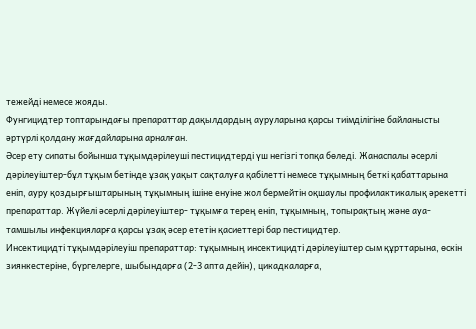тежейді немесе жояды.
Фунгицидтер топтарындағы препараттар дақылдардың ауруларына қарсы тиімділігіне байланысты әртүрлі қолдану жағдайларына арналған.
Әсер ету сипаты бойынша тұқымдәрілеуші пестицидтерді үш негізгі топқа бөледі. Жанаспалы әсерлі дәрілеуіштер-бұл тұқым бетінде ұзақ уақыт сақталуға қабілетті немесе тұқымның беткі қабаттарына еніп, ауру қоздырғыштарының тұқымның ішіне енуіне жол бермейтін оқшаулы профилактикалық әрекетті препараттар. Жүйелі әсерлі дәрілеуіштер- тұқымға терең еніп, тұқымның, топырақтың және ауа-тамшылы инфекцияларға қарсы ұзақ әсер ететін қасиеттері бар пестицидтер.
Инсектицидті тұқымдәрілеуіш препараттар: тұқымның инсектицидті дәрілеуіштер сым құрттарына, өскін зиянкестеріне, бүргелерге, шыбындарға (2-3 апта дейін), цикадкаларға,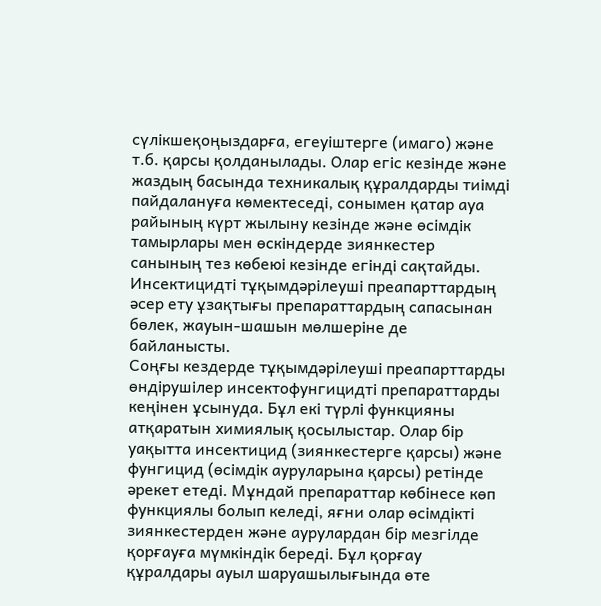сүлікшеқоңыздарға, егеуіштерге (имаго) және т.б. қарсы қолданылады. Олар егіс кезінде және жаздың басында техникалық құралдарды тиімді пайдалануға көмектеседі, сонымен қатар ауа райының күрт жылыну кезінде және өсімдік тамырлары мен өскіндерде зиянкестер санының тез көбеюі кезінде егінді сақтайды. Инсектицидті тұқымдәрілеуші преапарттардың әсер ету ұзақтығы препараттардың сапасынан бөлек, жауын-шашын мөлшеріне де байланысты.
Соңғы кездерде тұқымдәрілеуші преапарттарды өндірушілер инсектофунгицидті препараттарды кеңінен ұсынуда. Бұл екі түрлі функцияны атқаратын химиялық қосылыстар. Олар бір уақытта инсектицид (зиянкестерге қарсы) және фунгицид (өсімдік ауруларына қарсы) ретінде әрекет етеді. Мұндай препараттар көбінесе көп функциялы болып келеді, яғни олар өсімдікті зиянкестерден және аурулардан бір мезгілде қорғауға мүмкіндік береді. Бұл қорғау құралдары ауыл шаруашылығында өте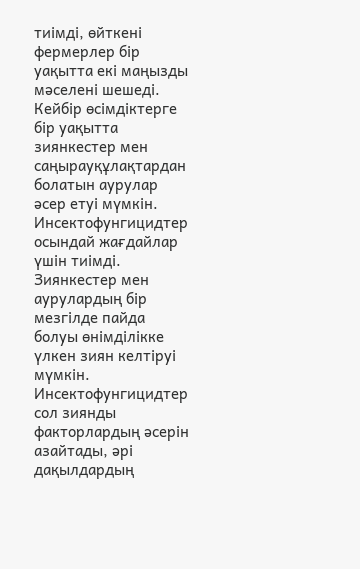тиімді, өйткені фермерлер бір уақытта екі маңызды мәселені шешеді. Кейбір өсімдіктерге бір уақытта зиянкестер мен саңырауқұлақтардан болатын аурулар әсер етуі мүмкін. Инсектофунгицидтер осындай жағдайлар үшін тиімді. Зиянкестер мен аурулардың бір мезгілде пайда болуы өнімділікке үлкен зиян келтіруі мүмкін. Инсектофунгицидтер сол зиянды факторлардың әсерін азайтады, әрі дақылдардың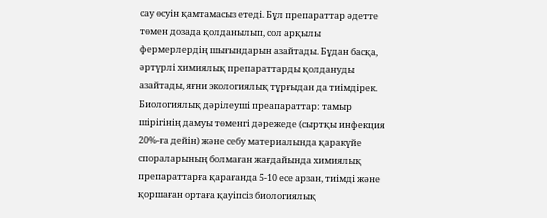сау өсуін қамтамасыз етеді. Бұл препараттар әдетте төмен дозада қолданылып, сол арқылы фермерлердің шығындарын азайтады. Бұдан басқа, әртүрлі химиялық препараттарды қолдануды азайтады, яғни экологиялық тұрғыдан да тиімдірек.
Биологиялық дәрілеуші преапараттар: тамыр шірігінің дамуы төменгі дәрежеде (сыртқы инфекция 20%-ға дейін) және себу материалында қаракүйе спораларының болмаған жағдайында химиялық препараттарға қарағанда 5-10 есе арзан, тиімді және қоршаған ортаға қауіпсіз биологиялық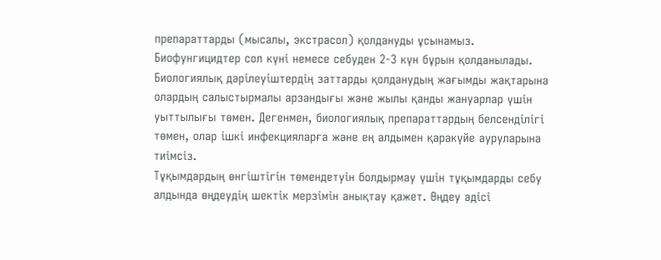препараттарды (мысалы, экстрасол) қолдануды ұсынамыз. Биофунгицидтер сол күні немесе себуден 2-3 күн бұрын қолданылады.
Биологиялық дәрілеуіштердің заттарды қолданудың жағымды жақтарына олардың салыстырмалы арзандығы және жылы қанды жануарлар үшін уыттылығы төмен. Дегенмен, биологиялық препараттардың белсенділігі төмен, олар ішкі инфекцияларға және ең алдымен қаракүйе ауруларына тиімсіз.
Тұқымдардың өнгіштігін төмендетуін болдырмау үшін тұқымдарды себу алдында өңдеудің шектік мерзімін анықтау қажет. Өңдеу әдісі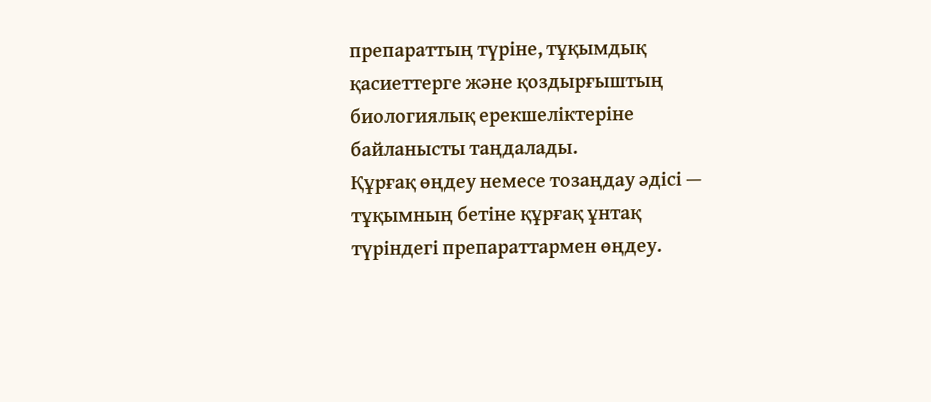препараттың түріне, тұқымдық қасиеттерге және қоздырғыштың биологиялық ерекшеліктеріне байланысты таңдалады.
Құрғақ өңдеу немесе тозаңдау әдісі — тұқымның бетіне құрғақ ұнтақ түріндегі препараттармен өңдеу.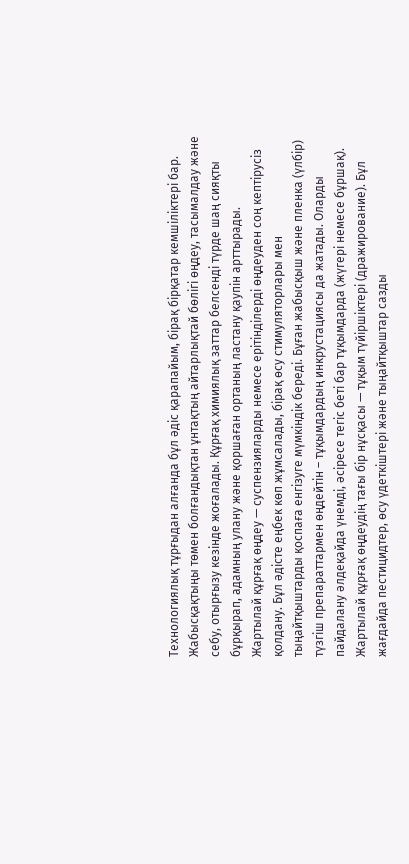Технологиялық тұрғыдан алғанда бұл әдіс қарапайым, бірақ бірқатар кемшіліктері бар. Жабысқақтыңы төмен болғандықтан ұнтақтың айтарлықтай бөлігі өңдеу, тасымалдау және себу, отырғызу кезінде жоғалады. Құрғақ химиялық заттар белсенді түрде шаң сияқты бұрқырап, адамның улану және қоршаған ортаның ластану қаупін арттырады.
Жартылай құрғақ өңдеу — суспензияларды немесе ерітінділерді өңдеуден соң кептірусіз қолдану. Бұл әдісте еңбек көп жұмсалады, бірақ өсу стимуляторлары мен тыңайтқыштарды қоспаға енгізуге мүмкіндік береді. Бұған жабысқыш және пленка (үлбір) түзгіш препараттармен өңдейтін – тұқымдардың инкрустациясы да жатады. Оларды пайдалану әлдеқайда үнемді, әсіресе тегіс беті бар тұқымдарда (жүгері немесе бұршақ). Жартылай құрғақ өңдеудің тағы бір нұсқасы — тұқым түйіршіктері (дражирование). Бұл жағдайда пестицидтер, өсу үдеткіштері және тыңайтқыштар сазды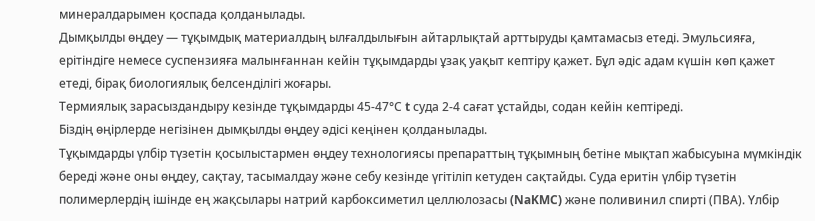минералдарымен қоспада қолданылады.
Дымқылды өңдеу — тұқымдық материалдың ылғалдылығын айтарлықтай арттыруды қамтамасыз етеді. Эмульсияға, ерітіндіге немесе суспензияға малынғаннан кейін тұқымдарды ұзақ уақыт кептіру қажет. Бұл әдіс адам күшін көп қажет етеді, бірақ биологиялық белсенділігі жоғары.
Термиялық зарасыздандыру кезінде тұқымдарды 45-47°С t суда 2-4 сағат ұстайды, содан кейін кептіреді.
Біздің өңірлерде негізінен дымқылды өңдеу әдісі кеңінен қолданылады.
Тұқымдарды үлбір түзетін қосылыстармен өңдеу технологиясы препараттың тұқымның бетіне мықтап жабысуына мүмкіндік береді және оны өңдеу, сақтау, тасымалдау және себу кезінде үгітіліп кетуден сақтайды. Суда еритін үлбір түзетін полимерлердің ішінде ең жақсылары натрий карбоксиметил целлюлозасы (NaKMC) және поливинил спирті (ПВА). Үлбір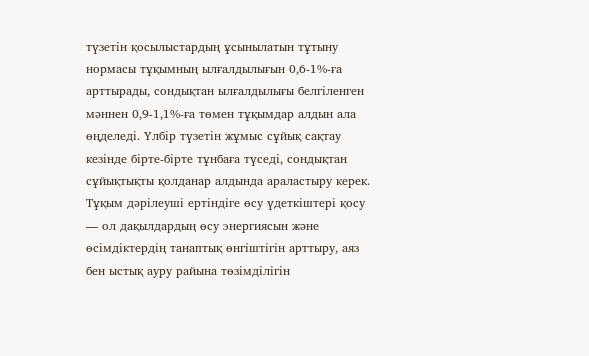түзетін қосылыстардың ұсынылатын тұтыну нормасы тұқымның ылғалдылығын 0,6-1%-ға арттырады, сондықтан ылғалдылығы белгіленген мәннен 0,9-1,1%-ға төмен тұқымдар алдын ала өңделеді. Үлбір түзетін жұмыс сұйық сақтау кезінде бірте-бірте тұнбаға түседі, сондықтан сұйықтықты қолданар алдында араластыру керек.
Тұқым дәрілеуші ертіндіге өсу үдеткіштері қосу — ол дақылдардың өсу энергиясын және өсімдіктердің танаптық өнгіштігін арттыру, аяз бен ыстық ауру райына төзімділігін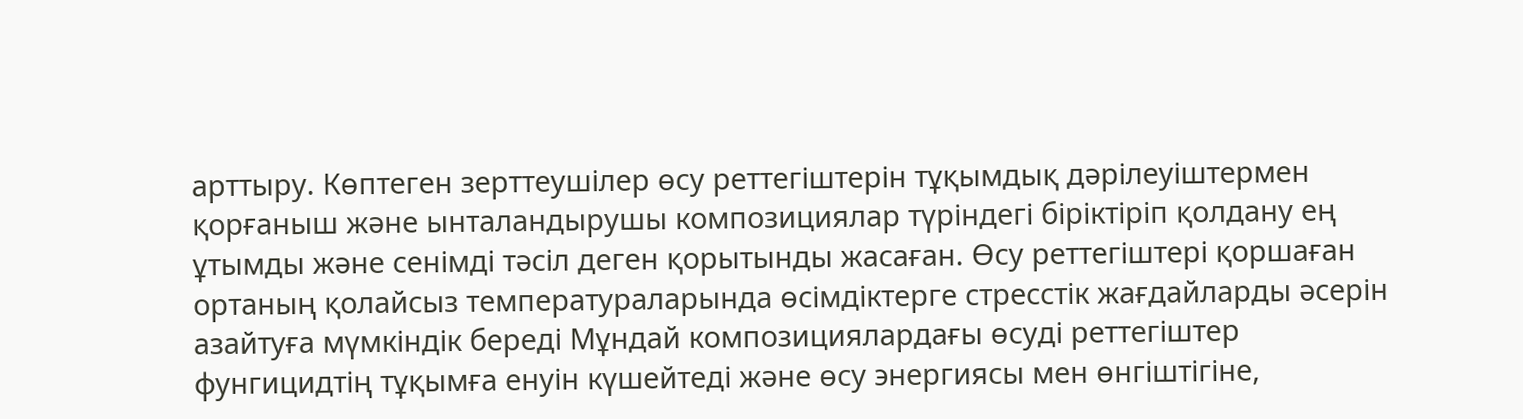арттыру. Көптеген зерттеушілер өсу реттегіштерін тұқымдық дәрілеуіштермен қорғаныш және ынталандырушы композициялар түріндегі біріктіріп қолдану ең ұтымды және сенімді тәсіл деген қорытынды жасаған. Өсу реттегіштері қоршаған ортаның қолайсыз температураларында өсімдіктерге стресстік жағдайларды әсерін азайтуға мүмкіндік береді Мұндай композициялардағы өсуді реттегіштер фунгицидтің тұқымға енуін күшейтеді және өсу энергиясы мен өнгіштігіне,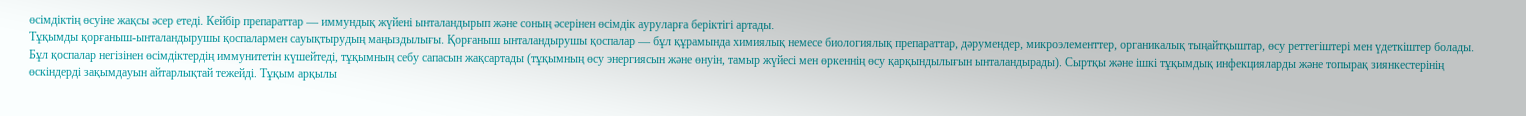өсімдіктің өсуіне жақсы әсер етеді. Кейбір препараттар — иммундық жүйені ынталандырып және соның әсерінен өсімдік ауруларға беріктігі артады.
Тұқымды қорғаныш-ынталандырушы қоспалармен сауықтырудың маңыздылығы. Қорғаныш ынталандырушы қоспалар — бұл құрамында химиялық немесе биологиялық препараттар, дәрумендер, микроэлементтер, органикалық тыңайтқыштар, өсу реттегіштері мен үдеткіштер болады. Бұл қоспалар негізінен өсімдіктердің иммунитетін күшейтеді, тұқымның себу сапасын жақсартады (тұқымның өсу энергиясын және өнуін, тамыр жүйесі мен өркеннің өсу қарқындылығын ынталандырады). Сыртқы және ішкі тұқымдық инфекцияларды және топырақ зиянкестерінің өскіндерді зақымдауын айтарлықтай тежейді. Тұқым арқылы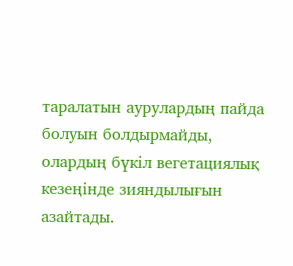таралатын аурулардың пайда болуын болдырмайды, олардың бүкіл вегетациялық кезеңінде зияндылығын азайтады.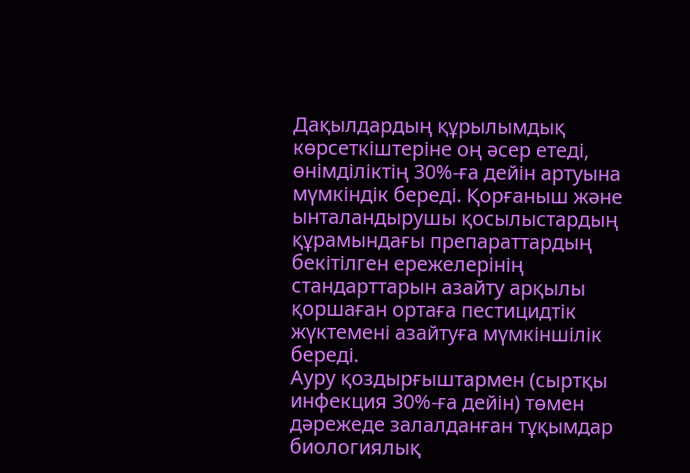Дақылдардың құрылымдық көрсеткіштеріне оң әсер етеді, өнімділіктің 30%-ға дейін артуына мүмкіндік береді. Қорғаныш және ынталандырушы қосылыстардың құрамындағы препараттардың бекітілген ережелерінің стандарттарын азайту арқылы қоршаған ортаға пестицидтік жүктемені азайтуға мүмкіншілік береді.
Ауру қоздырғыштармен (сыртқы инфекция 30%-ға дейін) төмен дәрежеде залалданған тұқымдар биологиялық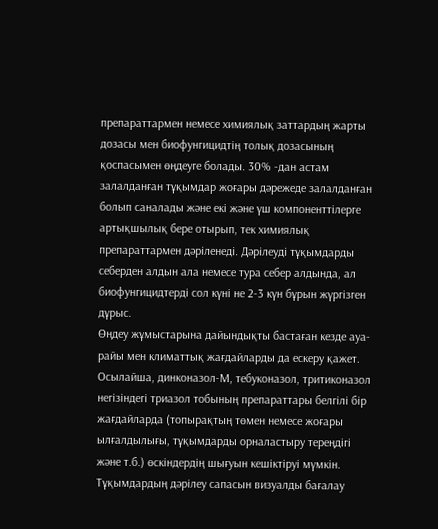препараттармен немесе химиялық заттардың жарты дозасы мен биофунгицидтің толық дозасының қоспасымен өңдеуге болады. 30% -дан астам залалданған тұқымдар жоғары дәрежеде залалданған болып саналады және екі және үш компоненттілерге артықшылық бере отырып, тек химиялық препараттармен дәріленеді. Дәрілеуді тұқымдарды себерден алдын ала немесе тура себер алдында, ал биофунгицидтерді сол күні не 2-3 күн бұрын жүргізген дұрыс.
Өңдеу жұмыстарына дайындықты бастаған кезде ауа-райы мен климаттық жағдайларды да ескеру қажет. Осылайша, динконазол-М, тебуконазол, тритиконазол негізіндегі триазол тобының препараттары белгілі бір жағдайларда (топырақтың төмен немесе жоғары ылғалдылығы, тұқымдарды орналастыру тереңдігі және т.б.) өскіндердің шығуын кешіктіруі мүмкін. Тұқымдардың дәрілеу сапасын визуалды бағалау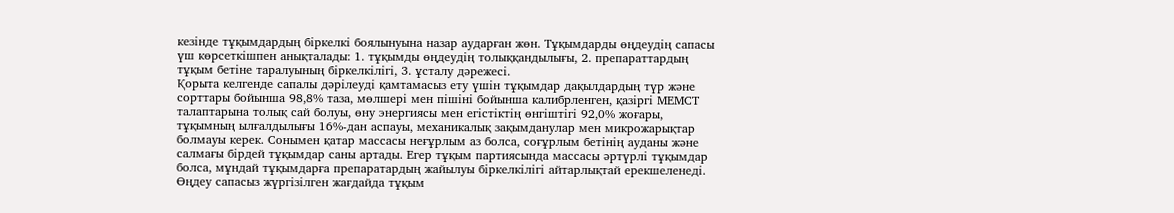кезінде тұқымдардың біркелкі боялынуына назар аударған жөн. Тұқымдарды өңдеудің сапасы үш көрсеткішпен анықталады: 1. тұқымды өңдеудің толыққандылығы, 2. препараттардың тұқым бетіне таралуының біркелкілігі, 3. ұсталу дәрежесі.
Қорыта келгенде сапалы дәрілеуді қамтамасыз ету үшін тұқымдар дақылдардың түр және сорттары бойынша 98,8% таза, мөлшері мен пішіні бойынша калибрленген, қазіргі МЕМСТ талаптарына толық сай болуы, өну энергиясы мен егістіктің өнгіштігі 92,0% жоғары, тұқымның ылғалдылығы 16%-дан аспауы, механикалық зақымданулар мен микрожарықтар болмауы керек. Сонымен қатар массасы неғұрлым аз болса, соғұрлым бетінің ауданы және салмағы бірдей тұқымдар саны артады. Егер тұқым партиясында массасы әртүрлі тұқымдар болса, мұндай тұқымдарға препаратардың жайылуы біркелкілігі айтарлықтай ерекшеленеді. Өңдеу сапасыз жүргізілген жағдайда тұқым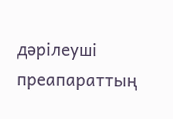дәрілеуші преапараттың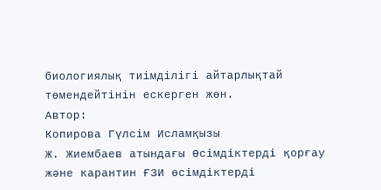биологиялық тиімділігі айтарлықтай төмендейтінін ескерген жөн.
Автор:
Копирова Гүлсім Исламқызы
Ж. Жиембаев атындағы Өсімдіктерді қорғау және карантин ҒЗИ өсімдіктерді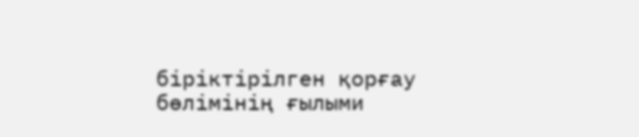біріктірілген қорғау бөлімінің ғылыми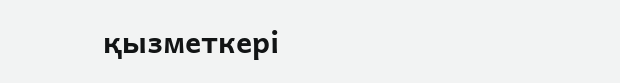қызметкері